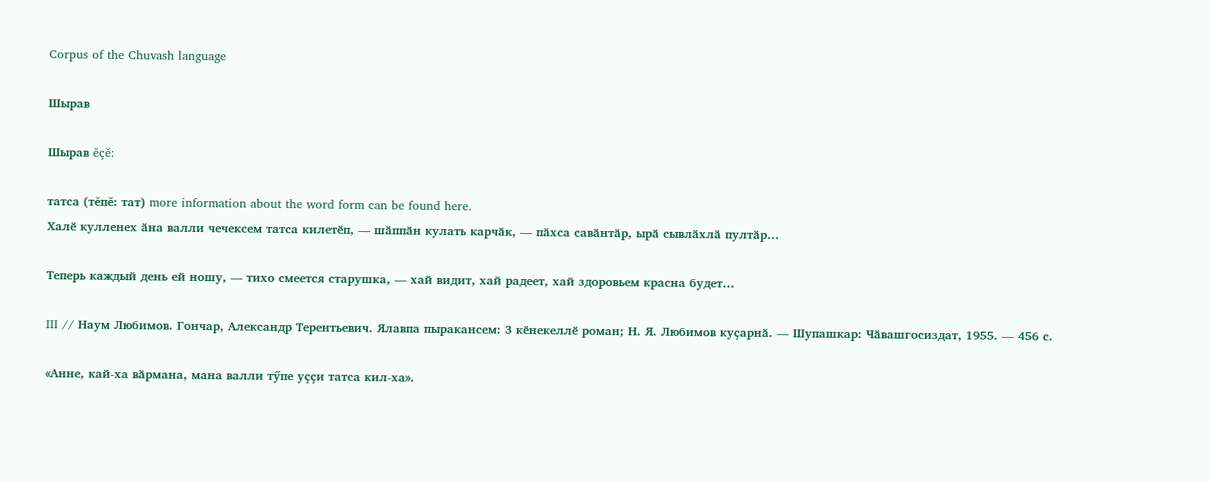Corpus of the Chuvash language

Шырав

Шырав ĕçĕ:

татса (тĕпĕ: тат) more information about the word form can be found here.
Халӗ кулленех ӑна валли чечексем татса килетӗп, — шӑппӑн кулать карчӑк, — пӑхса савӑнтӑр, ырӑ сывлӑхлӑ пултӑр…

Теперь каждый день ей ношу, — тихо смеется старушка, — хай видит, хай радеет, хай здоровьем красна будет…

III // Наум Любимов. Гончар, Александр Терентьевич. Ялавпа пыракансем: 3 кӗнекеллӗ роман; Н. Я. Любимов куҫарнӑ. — Шупашкар: Чӑвашгосиздат, 1955. — 456 с.

«Анне, кай-ха вӑрмана, мана валли тӳпе уҫҫи татса кил-ха».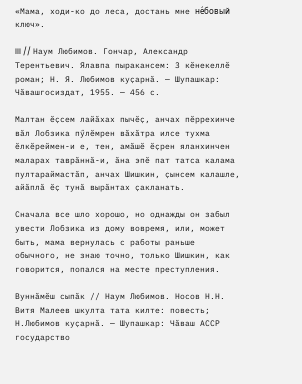«Мама, ходи-ко до леса, достань мне не́бовый ключ».

III // Наум Любимов. Гончар, Александр Терентьевич. Ялавпа пыракансем: 3 кӗнекеллӗ роман; Н. Я. Любимов куҫарнӑ. — Шупашкар: Чӑвашгосиздат, 1955. — 456 с.

Малтан ӗҫсем лайӑхах пычӗҫ, анчах пӗррехинче вӑл Лобзика пӳлӗмрен вӑхӑтра илсе тухма ӗлкӗреймен-и е, тен, амӑшӗ ӗҫрен яланхинчен маларах таврӑннӑ-и, ӑна эпӗ пат татса калама пултараймастӑп, анчах Шишкин, ҫынсем калашле, айӑплӑ ӗҫ тунӑ вырӑнтах ҫакланать.

Сначала все шло хорошо, но однажды он забыл увести Лобзика из дому вовремя, или, может быть, мама вернулась с работы раньше обычного, не знаю точно, только Шишкин, как говорится, попался на месте преступления.

Вуннӑмӗш сыпӑк // Наум Любимов. Носов Н.Н. Витя Малеев шкулта тата килте: повесть; Н.Любимов куҫарнӑ. — Шупашкар: Чӑваш АССР государство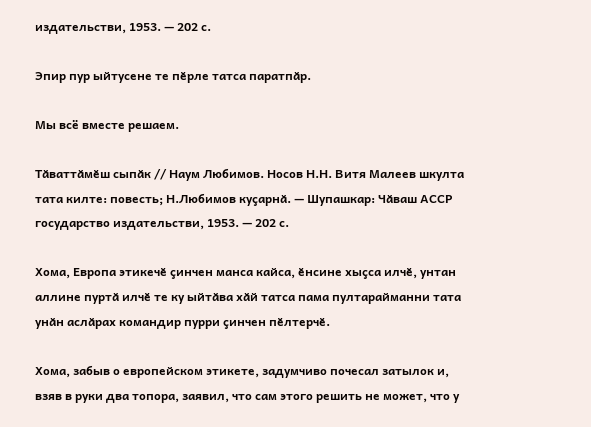издательстви, 1953. — 202 с.

Эпир пур ыйтусене те пӗрле татса паратпӑр.

Мы всё вместе решаем.

Тӑваттӑмӗш сыпӑк // Наум Любимов. Носов Н.Н. Витя Малеев шкулта тата килте: повесть; Н.Любимов куҫарнӑ. — Шупашкар: Чӑваш АССР государство издательстви, 1953. — 202 с.

Хома, Европа этикечӗ ҫинчен манса кайса, ӗнсине хыҫса илчӗ, унтан аллине пуртӑ илчӗ те ку ыйтӑва хӑй татса пама пултарайманни тата унӑн аслӑрах командир пурри ҫинчен пӗлтерчӗ.

Хома, забыв о европейском этикете, задумчиво почесал затылок и, взяв в руки два топора, заявил, что сам этого решить не может, что у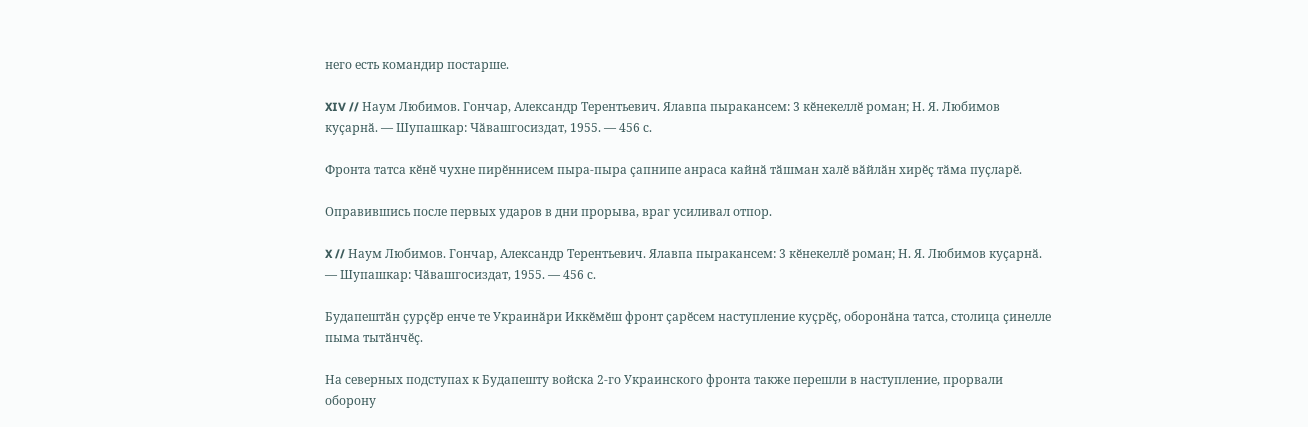него есть командир постарше.

XIV // Наум Любимов. Гончар, Александр Терентьевич. Ялавпа пыракансем: 3 кӗнекеллӗ роман; Н. Я. Любимов куҫарнӑ. — Шупашкар: Чӑвашгосиздат, 1955. — 456 с.

Фронта татса кӗнӗ чухне пирӗннисем пыра-пыра ҫапнипе анраса кайнӑ тӑшман халӗ вӑйлӑн хирӗҫ тӑма пуҫларӗ.

Оправившись после первых ударов в дни прорыва, враг усиливал отпор.

X // Наум Любимов. Гончар, Александр Терентьевич. Ялавпа пыракансем: 3 кӗнекеллӗ роман; Н. Я. Любимов куҫарнӑ. — Шупашкар: Чӑвашгосиздат, 1955. — 456 с.

Будапештӑн ҫурҫӗр енче те Украинӑри Иккӗмӗш фронт ҫарӗсем наступление куҫрӗҫ, оборонӑна татса, столица ҫинелле пыма тытӑнчӗҫ.

На северных подступах к Будапешту войска 2-го Украинского фронта также перешли в наступление, прорвали оборону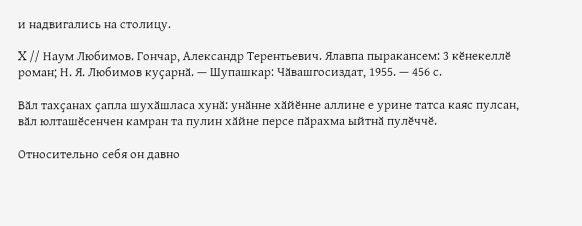и надвигались на столицу.

X // Наум Любимов. Гончар, Александр Терентьевич. Ялавпа пыракансем: 3 кӗнекеллӗ роман; Н. Я. Любимов куҫарнӑ. — Шупашкар: Чӑвашгосиздат, 1955. — 456 с.

Вӑл тахҫанах ҫапла шухӑшласа хунӑ: унӑнне хӑйӗнне аллине е урине татса каяс пулсан, вӑл юлташӗсенчен камран та пулин хӑйне персе пӑрахма ыйтнӑ пулӗччӗ.

Относительно себя он давно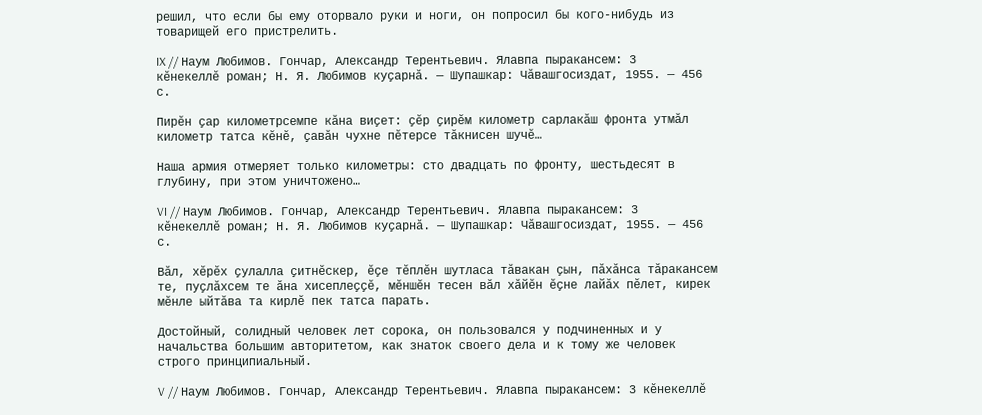решил, что если бы ему оторвало руки и ноги, он попросил бы кого-нибудь из товарищей его пристрелить.

IX // Наум Любимов. Гончар, Александр Терентьевич. Ялавпа пыракансем: 3 кӗнекеллӗ роман; Н. Я. Любимов куҫарнӑ. — Шупашкар: Чӑвашгосиздат, 1955. — 456 с.

Пирӗн ҫар километрсемпе кӑна виҫет: ҫӗр ҫирӗм километр сарлакӑш фронта утмӑл километр татса кӗнӗ, ҫавӑн чухне пӗтерсе тӑкнисен шучӗ…

Наша армия отмеряет только километры: сто двадцать по фронту, шестьдесят в глубину, при этом уничтожено…

VI // Наум Любимов. Гончар, Александр Терентьевич. Ялавпа пыракансем: 3 кӗнекеллӗ роман; Н. Я. Любимов куҫарнӑ. — Шупашкар: Чӑвашгосиздат, 1955. — 456 с.

Вӑл, хӗрӗх ҫулалла ҫитнӗскер, ӗҫе тӗплӗн шутласа тӑвакан ҫын, пӑхӑнса тӑракансем те, пуҫлӑхсем те ӑна хисеплеҫҫӗ, мӗншӗн тесен вӑл хӑйӗн ӗҫне лайӑх пӗлет, кирек мӗнле ыйтӑва та кирлӗ пек татса парать.

Достойный, солидный человек лет сорока, он пользовался у подчиненных и у начальства большим авторитетом, как знаток своего дела и к тому же человек строго принципиальный.

V // Наум Любимов. Гончар, Александр Терентьевич. Ялавпа пыракансем: 3 кӗнекеллӗ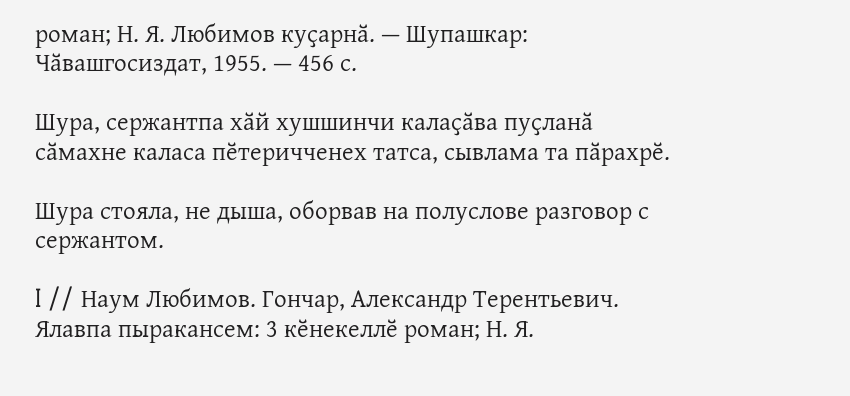роман; Н. Я. Любимов куҫарнӑ. — Шупашкар: Чӑвашгосиздат, 1955. — 456 с.

Шура, сержантпа хӑй хушшинчи калаҫӑва пуҫланӑ сӑмахне каласа пӗтеричченех татса, сывлама та пӑрахрӗ.

Шура стояла, не дыша, оборвав на полуслове разговор с сержантом.

I // Наум Любимов. Гончар, Александр Терентьевич. Ялавпа пыракансем: 3 кӗнекеллӗ роман; Н. Я.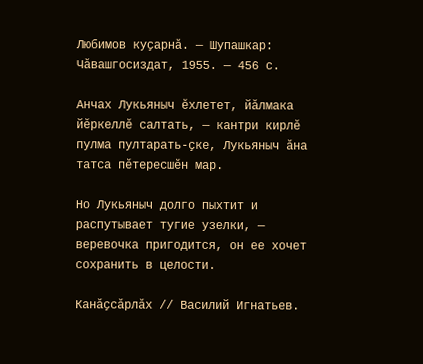Любимов куҫарнӑ. — Шупашкар: Чӑвашгосиздат, 1955. — 456 с.

Анчах Лукьяныч ӗхлетет, йӑлмака йӗркеллӗ салтать, — кантри кирлӗ пулма пултарать-ҫке, Лукьяныч ӑна татса пӗтересшӗн мар.

Но Лукьяныч долго пыхтит и распутывает тугие узелки, — веревочка пригодится, он ее хочет сохранить в целости.

Канӑҫсӑрлӑх // Василий Игнатьев.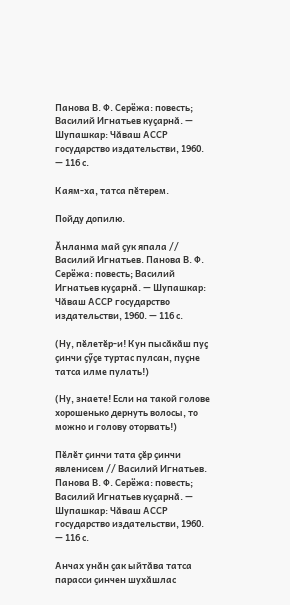Панова В. Ф. Серёжа: повесть; Василий Игнатьев куҫарнӑ. — Шупашкар: Чӑваш АССР государство издательстви, 1960. — 116 с.

Каям-ха, татса пӗтерем.

Пойду допилю.

Ӑнланма май ҫук япала // Василий Игнатьев. Панова В. Ф. Серёжа: повесть; Василий Игнатьев куҫарнӑ. — Шупашкар: Чӑваш АССР государство издательстви, 1960. — 116 с.

(Ну, пӗлетӗр-и! Кун пысӑкӑш пуҫ ҫинчи ҫӳҫе туртас пулсан, пуҫне татса илме пулать!)

(Ну, знаете! Если на такой голове хорошенько дернуть волосы, то можно и голову оторвать!)

Пӗлӗт ҫинчи тата ҫӗр ҫинчи явленисем // Василий Игнатьев. Панова В. Ф. Серёжа: повесть; Василий Игнатьев куҫарнӑ. — Шупашкар: Чӑваш АССР государство издательстви, 1960. — 116 с.

Анчах унӑн ҫак ыйтӑва татса парасси ҫинчен шухӑшлас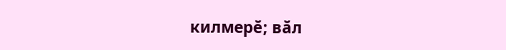килмерӗ; вӑл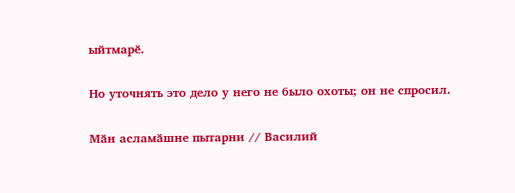ыйтмарӗ.

Но уточнять это дело у него не было охоты; он не спросил.

Мӑн асламӑшне пытарни // Василий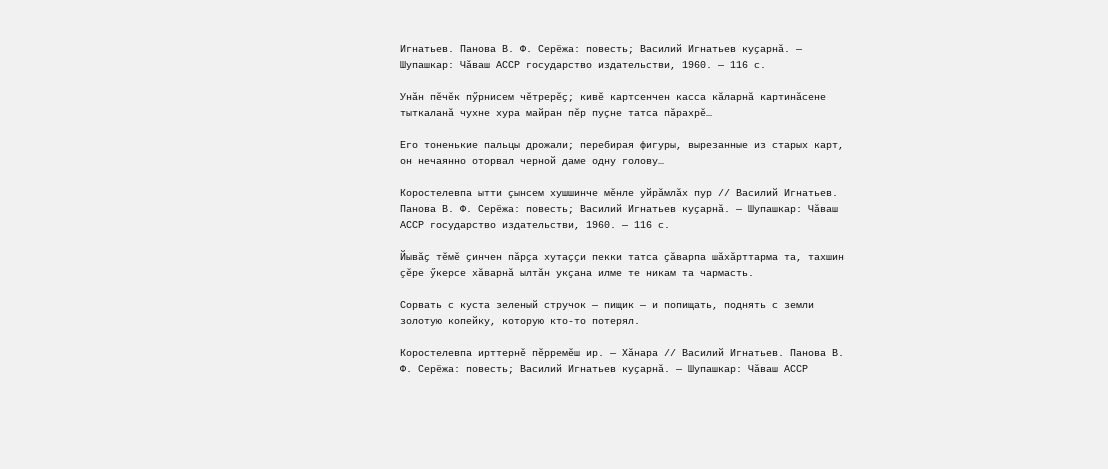Игнатьев. Панова В. Ф. Серёжа: повесть; Василий Игнатьев куҫарнӑ. — Шупашкар: Чӑваш АССР государство издательстви, 1960. — 116 с.

Унӑн пӗчӗк пӳрнисем чӗтрерӗҫ; кивӗ картсенчен касса кӑларнӑ картинӑсене тыткаланӑ чухне хура майран пӗр пуҫне татса пӑрахрӗ…

Его тоненькие пальцы дрожали; перебирая фигуры, вырезанные из старых карт, он нечаянно оторвал черной даме одну голову…

Коростелевпа ытти ҫынсем хушшинче мӗнле уйрӑмлӑх пур // Василий Игнатьев. Панова В. Ф. Серёжа: повесть; Василий Игнатьев куҫарнӑ. — Шупашкар: Чӑваш АССР государство издательстви, 1960. — 116 с.

Йывӑҫ тӗмӗ ҫинчен пӑрҫа хутаҫҫи пекки татса ҫӑварпа шӑхӑрттарма та, тахшин ҫӗре ӳкерсе хӑварнӑ ылтӑн укҫана илме те никам та чармасть.

Сорвать с куста зеленый стручок — пищик — и попищать, поднять с земли золотую копейку, которую кто-то потерял.

Коростелевпа ирттернӗ пӗрремӗш ир. — Хӑнара // Василий Игнатьев. Панова В. Ф. Серёжа: повесть; Василий Игнатьев куҫарнӑ. — Шупашкар: Чӑваш АССР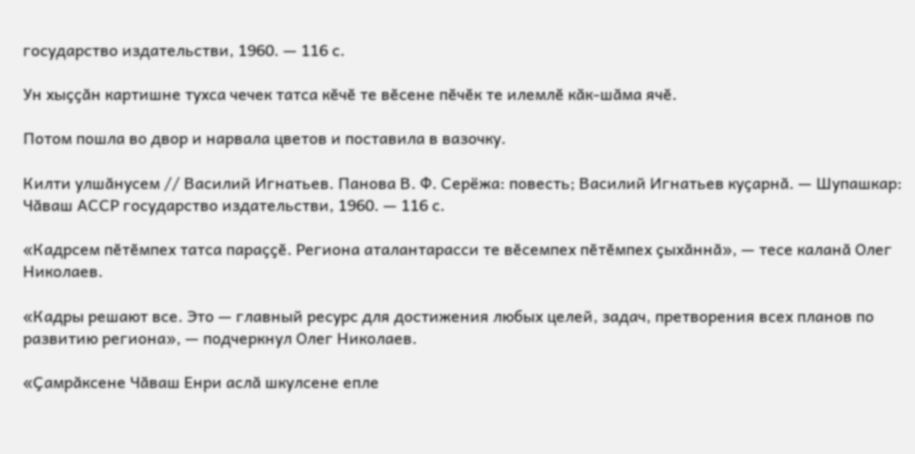государство издательстви, 1960. — 116 с.

Ун хыҫҫӑн картишне тухса чечек татса кӗчӗ те вӗсене пӗчӗк те илемлӗ кӑк-шӑма ячӗ.

Потом пошла во двор и нарвала цветов и поставила в вазочку.

Килти улшӑнусем // Василий Игнатьев. Панова В. Ф. Серёжа: повесть; Василий Игнатьев куҫарнӑ. — Шупашкар: Чӑваш АССР государство издательстви, 1960. — 116 с.

«Кадрсем пӗтӗмпех татса параҫҫӗ. Региона аталантарасси те вӗсемпех пӗтӗмпех ҫыхӑннӑ», — тесе каланӑ Олег Николаев.

«Кадры решают все. Это — главный ресурс для достижения любых целей, задач, претворения всех планов по развитию региона», — подчеркнул Олег Николаев.

«Ҫамрӑксене Чӑваш Енри аслӑ шкулсене епле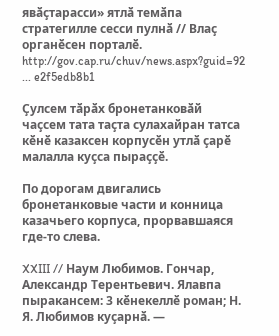явӑҫтарасси» ятлӑ темӑпа стратегилле сесси пулнӑ // Влаҫ органӗсен порталӗ. http://gov.cap.ru/chuv/news.aspx?guid=92 ... e2f5edb8b1

Ҫулсем тӑрӑх бронетанковӑй чаҫсем тата таҫта сулахайран татса кӗнӗ казаксен корпусӗн утлӑ ҫарӗ малалла куҫса пыраҫҫӗ.

По дорогам двигались бронетанковые части и конница казачьего корпуса, прорвавшаяся где-то слева.

XXIII // Наум Любимов. Гончар, Александр Терентьевич. Ялавпа пыракансем: 3 кӗнекеллӗ роман; Н. Я. Любимов куҫарнӑ. —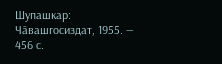Шупашкар: Чӑвашгосиздат, 1955. — 456 с.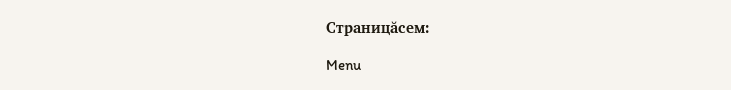Страницăсем:

Menu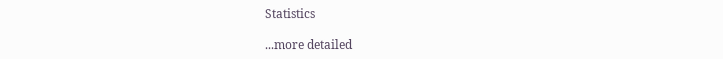Statistics

...more detailed